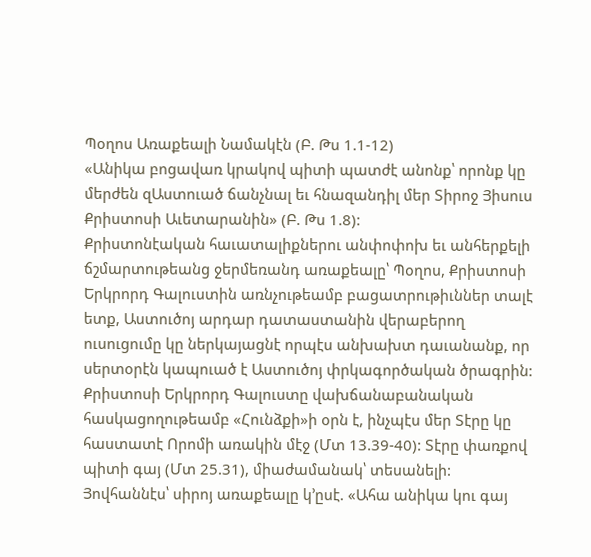Պօղոս Առաքեալի Նամակէն (Բ. Թս 1.1-12)
«Անիկա բոցավառ կրակով պիտի պատժէ անոնք՝ որոնք կը մերժեն զԱստուած ճանչնալ եւ հնազանդիլ մեր Տիրոջ Յիսուս Քրիստոսի Աւետարանին» (Բ. Թս 1.8):
Քրիստոնէական հաւատալիքներու անփոփոխ եւ անհերքելի ճշմարտութեանց ջերմեռանդ առաքեալը՝ Պօղոս, Քրիստոսի Երկրորդ Գալուստին առնչութեամբ բացատրութիւններ տալէ ետք, Աստուծոյ արդար դատաստանին վերաբերող ուսուցումը կը ներկայացնէ որպէս անխախտ դաւանանք, որ սերտօրէն կապուած է Աստուծոյ փրկագործական ծրագրին:
Քրիստոսի Երկրորդ Գալուստը վախճանաբանական հասկացողութեամբ «Հունձքի»ի օրն է, ինչպէս մեր Տէրը կը հաստատէ Որոմի առակին մէջ (Մտ 13.39-40): Տէրը փառքով պիտի գայ (Մտ 25.31), միաժամանակ՝ տեսանելի: Յովհաննէս՝ սիրոյ առաքեալը կ’ըսէ. «Ահա անիկա կու գայ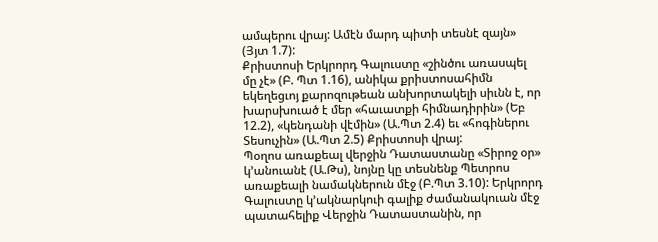ամպերու վրայ: Ամէն մարդ պիտի տեսնէ զայն» (Յյտ 1.7):
Քրիստոսի Երկրորդ Գալուստը «շինծու առասպել մը չէ» (Բ. Պտ 1.16), անիկա քրիստոսահիմն եկեղեցւոյ քարոզութեան անխորտակելի սիւնն է, որ խարսխուած է մեր «հաւատքի հիմնադիրին» (Եբ 12.2), «կենդանի վէմին» (Ա.Պտ 2.4) եւ «հոգիներու Տեսուչին» (Ա.Պտ 2.5) Քրիստոսի վրայ:
Պօղոս առաքեալ վերջին Դատաստանը «Տիրոջ օր» կ’անուանէ (Ա.Թս), նոյնը կը տեսնենք Պետրոս առաքեալի նամակներուն մէջ (Բ.Պտ 3.10): Երկրորդ Գալուստը կ’ակնարկուի գալիք ժամանակուան մէջ պատահելիք Վերջին Դատաստանին, որ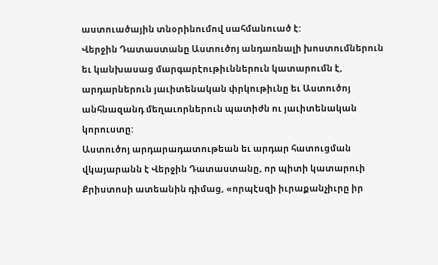աստուածային տնօրինումով սահմանուած է:
Վերջին Դատաստանը Աստուծոյ անդառնալի խոստումներուն եւ կանխասաց մարգարէութիւններուն կատարումն է, արդարներուն յաւիտենական փրկութիւնը եւ Աստուծոյ անհնազանդ մեղաւորներուն պատիժն ու յաւիտենական կորուստը:
Աստուծոյ արդարադատութեան եւ արդար հատուցման վկայարանն է Վերջին Դատաստանը, որ պիտի կատարուի Քրիստոսի ատեանին դիմաց, «որպէսզի իւրաքանչիւրը իր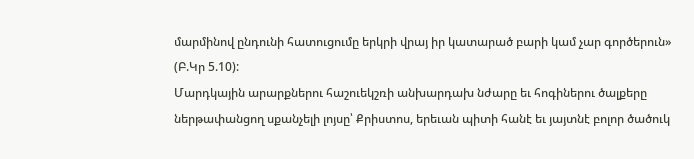մարմինով ընդունի հատուցումը երկրի վրայ իր կատարած բարի կամ չար գործերուն» (Բ.Կր 5.10):
Մարդկային արարքներու հաշուեկշռի անխարդախ նժարը եւ հոգիներու ծալքերը ներթափանցող սքանչելի լոյսը՝ Քրիստոս, երեւան պիտի հանէ եւ յայտնէ բոլոր ծածուկ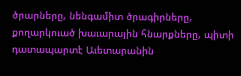ծրարները, նենգամիտ ծրագիրները, քողարկուած խաւարային հնարքները, պիտի դատապարտէ Աւետարանին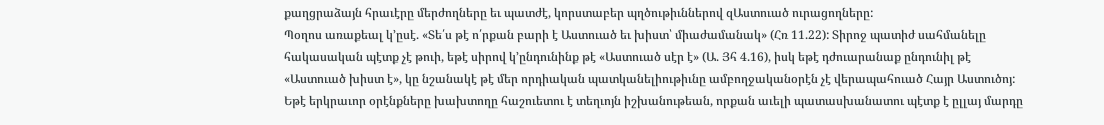քաղցրաձայն հրաւէրը մերժողները եւ պատժէ, կորստաբեր պղծութիւններով զԱստուած ուրացողները:
Պօղոս առաքեալ կ’ըսէ. «Տե՛ս թէ ո՛րքան բարի է Աստուած եւ խիստ՝ միաժամանակ» (Հռ 11.22): Տիրոջ պատիժ սահմանելը հակասական պէտք չէ թուի, եթէ սիրով կ’ընդունինք թէ «Աստուած սէր է» (Ա. Յհ 4.16), իսկ եթէ դժուարանաք ընդունիլ թէ «Աստուած խիստ է», կը նշանակէ թէ մեր որդիական պատկանելիութիւնը ամբողջականօրէն չէ վերապահուած Հայր Աստուծոյ:
Եթէ երկրաւոր օրէնքները խախտողը հաշուետու է տեղւոյն իշխանութեան, որքան աւելի պատասխանատու պէտք է ըլլայ մարդը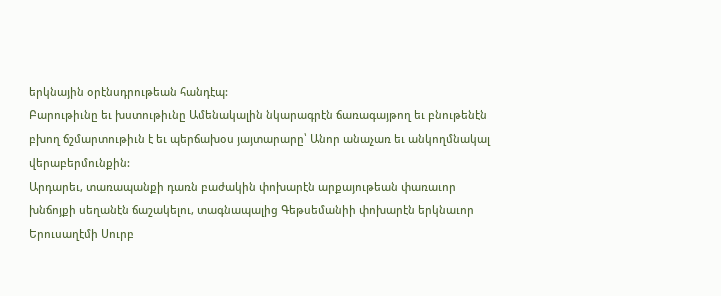երկնային օրէնսդրութեան հանդէպ:
Բարութիւնը եւ խստութիւնը Ամենակալին նկարագրէն ճառագայթող եւ բնութենէն բխող ճշմարտութիւն է եւ պերճախօս յայտարարը՝ Անոր անաչառ եւ անկողմնակալ վերաբերմունքին:
Արդարեւ, տառապանքի դառն բաժակին փոխարէն արքայութեան փառաւոր խնճոյքի սեղանէն ճաշակելու, տագնապալից Գեթսեմանիի փոխարէն երկնաւոր Երուսաղէմի Սուրբ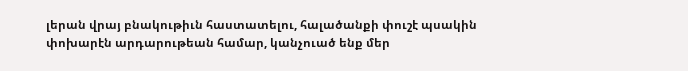լերան վրայ բնակութիւն հաստատելու, հալածանքի փուշէ պսակին փոխարէն արդարութեան համար, կանչուած ենք մեր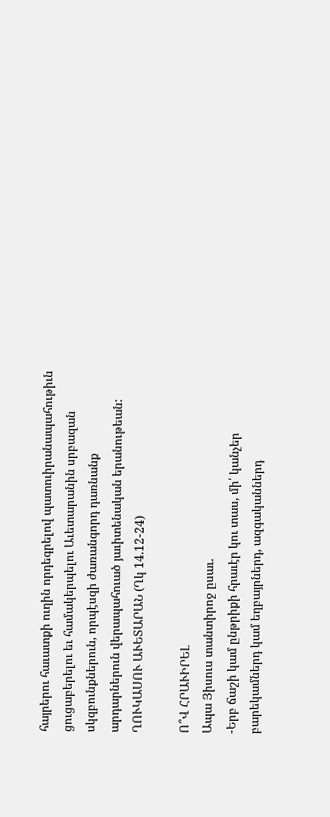հայրերու հաւատքի ուղին որդեգրելով պատուիրանապահութիւն ցուցաբերելու եւ համակերպելու Աւետարանին սրբազան սկզբունքներուն, որպէսզի ժառանգորդ դառնանք արդարներուն վերապահուած յաւիտենական երանութեան:
ՂՈՒԿԱՍՈՒ ԱՒԵՏԱՐԱՆ (Ղկ 14.12-24)

Ո՞Վ ՀՐԱՒԻՐԵԼ
Ապա Յիսուս տանտիրոջ ըսաւ.
-Երբ ճաշի կամ ընթրիքի հրաւէր կու տաս, մի՛ կանչեր բարեկամներդ կամ եղբայրներդ, ազգականներդ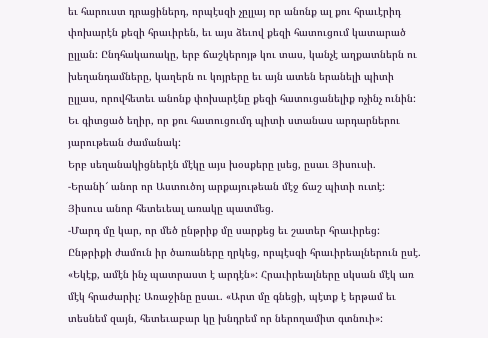եւ հարուստ դրացիներդ, որպէսզի չըլլայ որ անոնք ալ քու հրաւէրիդ փոխարէն քեզի հրաւիրեն, եւ այս ձեւով քեզի հատուցում կատարած ըլլան: Ընդհակառակը, երբ ճաշկերոյթ կու տաս, կանչէ աղքատներն ու խեղանդամները, կաղերն ու կոյրերը եւ այն ատեն երանելի պիտի ըլլաս, որովհետեւ անոնք փոխարէնը քեզի հատուցանելիք ոչինչ ունին: Եւ գիտցած եղիր, որ քու հատուցումդ պիտի ստանաս արդարներու յարութեան ժամանակ:
Երբ սեղանակիցներէն մէկը այս խօսքերը լսեց, ըսաւ Յիսուսի.
-Երանի՜ անոր որ Աստուծոյ արքայութեան մէջ ճաշ պիտի ուտէ:
Յիսուս անոր հետեւեալ առակը պատմեց.
-Մարդ մը կար, որ մեծ ընթրիք մը սարքեց եւ շատեր հրաւիրեց: Ընթրիքի ժամուն իր ծառաները ղրկեց, որպէսզի հրաւիրեալներուն ըսէ. «Եկէք, ամէն ինչ պատրաստ է արդէն»: Հրաւիրեալները սկսան մէկ առ մէկ հրաժարիլ: Առաջինը ըսաւ. «Արտ մը գնեցի, պէտք է երթամ եւ տեսնեմ զայն, հետեւաբար կը խնդրեմ որ ներողամիտ գտնուի»: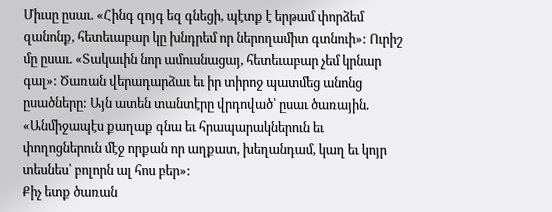Միւսը ըսաւ. «Հինգ զոյգ եզ գնեցի, պէտք է երթամ փորձեմ զանոնք, հետեւաբար կը խնդրեմ որ ներողամիտ գտնուի»: Ուրիշ մը ըսաւ. «Տակաւին նոր ամուսնացայ, հետեւաբար չեմ կրնար գալ»: Ծառան վերադարձաւ եւ իր տիրոջ պատմեց անոնց ըսածները: Այն ատեն տանտէրը վրդոված՝ ըսաւ ծառային. «Անմիջապէս քաղաք գնա եւ հրապարակներուն եւ փողոցներուն մէջ որքան որ աղքատ, խեղանդամ, կաղ եւ կոյր տեսնես՝ բոլորն ալ հոս բեր»:
Քիչ ետք ծառան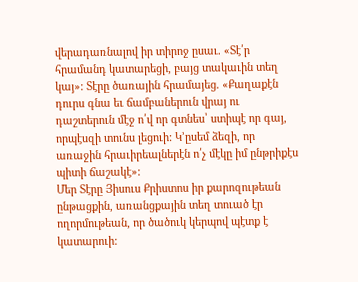վերադառնալով իր տիրոջ ըսաւ. «Տէ՛ր հրամանդ կատարեցի, բայց տակաւին տեղ կայ»: Տէրը ծառային հրամայեց. «Քաղաքէն դուրս գնա եւ ճամբաներուն վրայ ու դաշտերուն մէջ ո՛վ որ գտնես՝ ստիպէ որ գայ, որպէսզի տունս լեցուի: Կ’ըսեմ ձեզի, որ առաջին հրաւիրեալներէն ո՛չ մէկը իմ ընթրիքէս պիտի ճաշակէ»:
Մեր Տէրը Յիսուս Քրիստոս իր քարոզութեան ընթացքին, առանցքային տեղ տուած էր ողորմութեան, որ ծածուկ կերպով պէտք է կատարուի: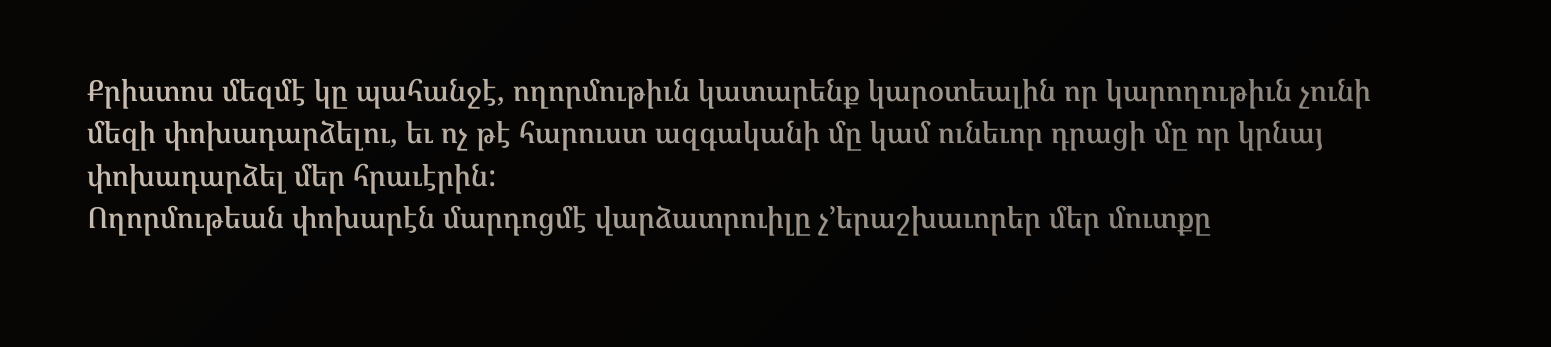Քրիստոս մեզմէ կը պահանջէ, ողորմութիւն կատարենք կարօտեալին որ կարողութիւն չունի մեզի փոխադարձելու, եւ ոչ թէ հարուստ ազգականի մը կամ ունեւոր դրացի մը որ կրնայ փոխադարձել մեր հրաւէրին:
Ողորմութեան փոխարէն մարդոցմէ վարձատրուիլը չ’երաշխաւորեր մեր մուտքը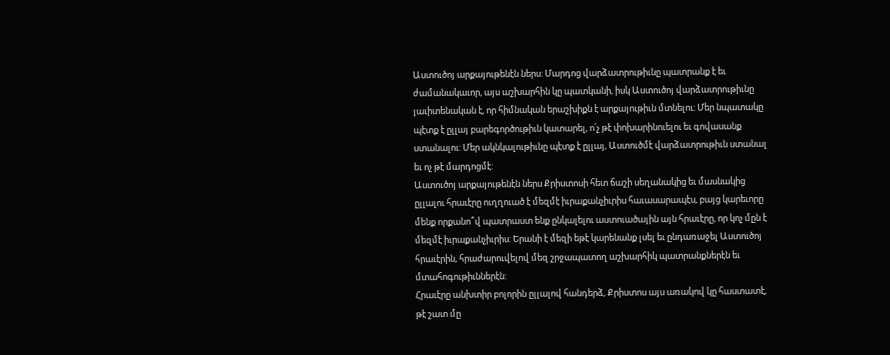Աստուծոյ արքայութենէն ներս: Մարդոց վարձատրութիւնը պատրանք է եւ ժամանակաւոր, այս աշխարհին կը պատկանի, իսկ Աստուծոյ վարձատրութիւնը յաւիտենական է, որ հիմնական երաշխիքն է արքայութիւն մտնելու: Մեր նպատակը պէտք է ըլլայ բարեգործութիւն կատարել, ո՛չ թէ փոխարինուելու եւ գովասանք ստանալու: Մեր ակնկալութիւնը պէտք է ըլլայ, Աստուծմէ վարձատրութիւն ստանալ եւ ոչ թէ մարդոցմէ:
Աստուծոյ արքայութենէն ներս Քրիստոսի հետ ճաշի սեղանակից եւ մասնակից ըլլալու հրաւէրը ուղղուած է մեզմէ իւրաքանչիւրիս հաւասարապէս, բայց կարեւորը մենք որքանո՞վ պատրաստ ենք ընկալելու աստուածային այն հրաւէրը, որ կոչ մըն է մեզմէ իւրաքանչիւրիս: Երանի է մեզի եթէ կարենանք լսել եւ ընդառաջել Աստուծոյ հրաւէրին, հրաժարուվելով մեզ շրջապատող աշխարհիկ պատրանքներէն եւ մտահոգութիւններէն:
Հրաւէրը անխտիր բոլորին ըլլալով հանդերձ, Քրիստոս այս առակով կը հաստատէ, թէ շատ մը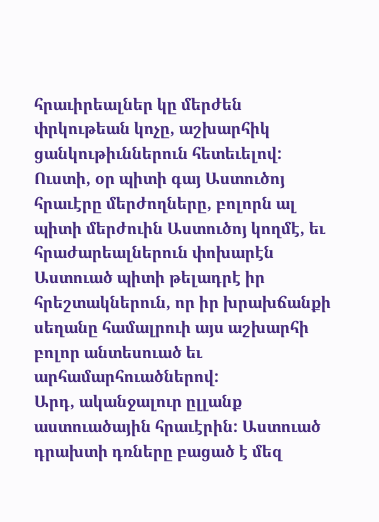հրաւիրեալներ կը մերժեն փրկութեան կոչը, աշխարհիկ ցանկութիւններուն հետեւելով: Ուստի, օր պիտի գայ Աստուծոյ հրաւէրը մերժողները, բոլորն ալ պիտի մերժուին Աստուծոյ կողմէ, եւ հրաժարեալներուն փոխարէն Աստուած պիտի թելադրէ իր հրեշտակներուն, որ իր խրախճանքի սեղանը համալրուի այս աշխարհի բոլոր անտեսուած եւ արհամարհուածներով:
Արդ, ականջալուր ըլլանք աստուածային հրաւէրին: Աստուած դրախտի դռները բացած է մեզ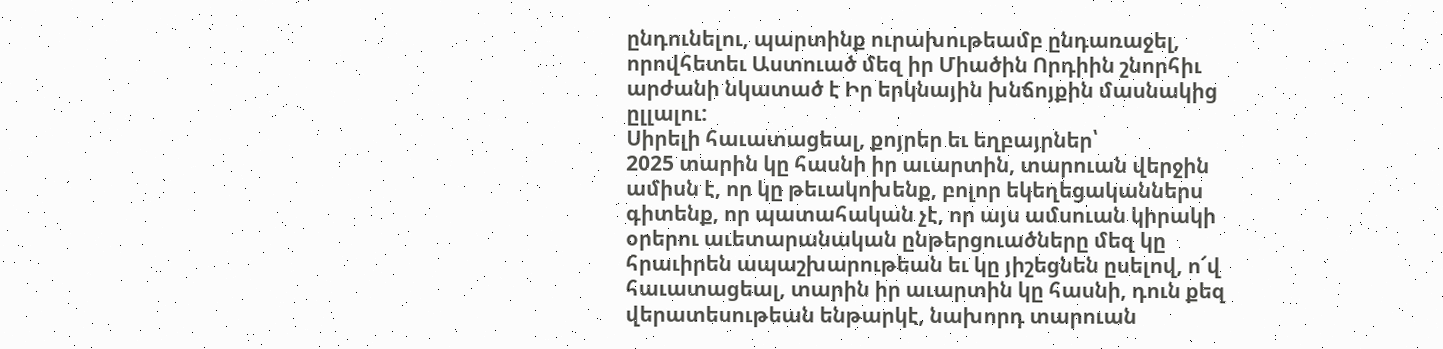ընդունելու, պարտինք ուրախութեամբ ընդառաջել, որովհետեւ Աստուած մեզ իր Միածին Որդիին շնորհիւ արժանի նկատած է Իր երկնային խնճոյքին մասնակից ըլլալու:
Սիրելի հաւատացեալ, քոյրեր եւ եղբայրներ՝
2025 տարին կը հասնի իր աւարտին, տարուան վերջին ամիսն է, որ կը թեւակոխենք, բոլոր եկեղեցականներս գիտենք, որ պատահական չէ, որ այս ամսուան կիրակի օրերու աւետարանական ընթերցուածները մեզ կը հրաւիրեն ապաշխարութեան եւ կը յիշեցնեն ըսելով, ո՜վ հաւատացեալ, տարին իր աւարտին կը հասնի, դուն քեզ վերատեսութեան ենթարկէ, նախորդ տարուան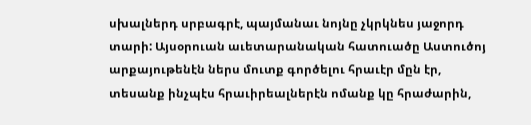սխալներդ սրբագրէ, պայմանաւ նոյնը չկրկնես յաջորդ տարի: Այսօրուան աւետարանական հատուածը Աստուծոյ արքայութենէն ներս մուտք գործելու հրաւէր մըն էր, տեսանք ինչպէս հրաւիրեալներէն ոմանք կը հրաժարին,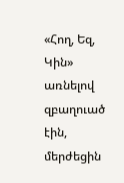«Հող, Եզ, Կին» առնելով զբաղուած էին, մերժեցին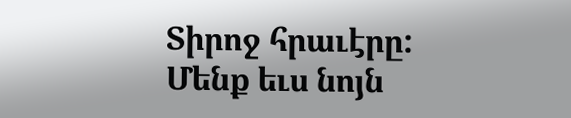Տիրոջ հրաւէրը:
Մենք եւս նոյն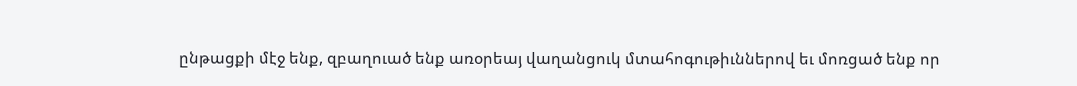ընթացքի մէջ ենք, զբաղուած ենք առօրեայ վաղանցուկ մտահոգութիւններով եւ մոռցած ենք որ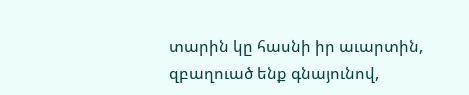տարին կը հասնի իր աւարտին, զբաղուած ենք գնայունով,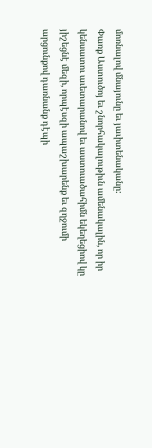մոռնալով մնայունը եւ յաւիտենականը:
Փառք Աստուծոյ եւ շնորհակալութիւն ամենակալին, որ իր կենսատու աւետարանով եւ աստուածահիմն եկեղեցիով կը յիշեցնէ մեզի, որպէսզի ապաշխարենք եւ զղջումի արցունքով դառնանք դէպի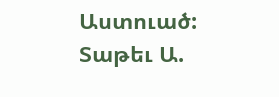Աստուած:
Տաթեւ Ա.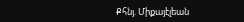Քհնյ. Միքայէլեան